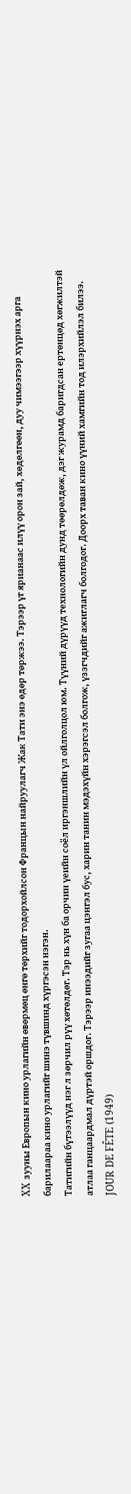XX зууны Европын кино урлагийн өвөрмөц өнгө төрхийг тодорхойлсон Францын найруулагч Жак Тати энэ өдөр төржээ. Тэрээр үг ярианаас илүү орон зай, хөдөлгөөн, дуу чимээгээр хүүрнэх арга барилаараа кино урлагийг шинэ түвшинд хүргэсэн нэгэн.
Татигийн бүтээлүүд нэг л зөрчил рүү хөтөлдөг. Тэр нь хүн ба орчин үеийн соёл иргэншлийн үл ойлголцол юм. Түүний дүрүүд технологийн дунд төөрөлдөж, дэг журамд баригдсан ертөнцөд хөгжилтэй атлаа ганцаардмал дүртэй оршдог. Тэрээр инээдийг зугаа цэнгэл бус, харин танин мэдэхүйн хэрэгсэл болгож, үзэгчдийг ажиглагч болгодог. Доорх таван кино үүний хамгийн тод илэрхийлэл билээ.
JOUR DE FÊTE (1949)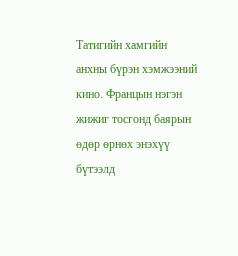Татигийн хамгийн анхны бүрэн хэмжээний кино. Францын нэгэн жижиг тосгонд баярын өдөр өрнөх энэхүү бүтээлд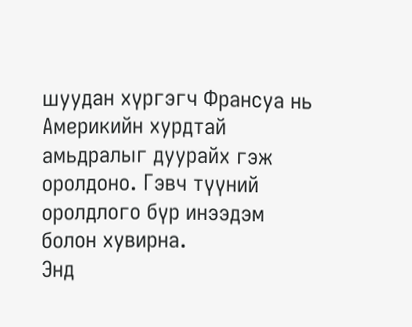шуудан хүргэгч Франсуа нь Америкийн хурдтай амьдралыг дуурайх гэж оролдоно. Гэвч түүний оролдлого бүр инээдэм болон хувирна.
Энд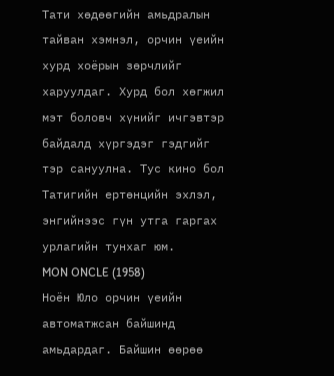Тати хөдөөгийн амьдралын тайван хэмнэл, орчин үеийн хурд хоёрын зөрчлийг харуулдаг. Хурд бол хөгжил мэт боловч хүнийг ичгэвтэр байдалд хүргэдэг гэдгийг тэр сануулна. Тус кино бол Татигийн ертөнцийн эхлэл, энгийнээс гүн утга гаргах урлагийн тунхаг юм.
MON ONCLE (1958)
Ноён Юло орчин үеийн автоматжсан байшинд амьдардаг. Байшин өөрөө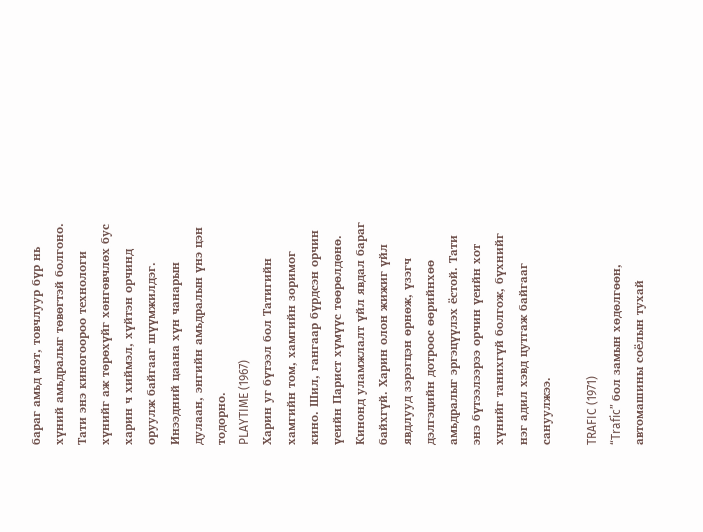бараг амьд мэт, товчлуур бүр нь хүний амьдралыг төвөгтэй болгоно. Тати энэ киногоороо технологи хүнийг аж төрөхүйг хөнгөвчлөх бус харин ч хиймэл, хүйтэн орчинд оруулж байгааг шүүмжилдэг.
Инээдний цаана хүн чанарын дулаан, энгийн амьдралын үнэ цэн тодорно.
PLAYTIME (1967)
Харин уг бүтээл бол Татигийн хамгийн том, хамгийн зоримог кино. Шил, гангаар бүрдсэн орчин үеийн Парист хүмүүс төөрөлдөнө.
Кинонд уламжлалт үйл явдал бараг байхгүй. Харин олон жижиг үйл явдлууд зэрэгцэн өрнөж, үзэгч дэлгэцийн дотроос өөрийнхөө амьдралыг эргэцүүлэх ёстой. Тати энэ бүтээлээрээ орчин үеийн хот хүнийг танихгүй болгож, бүхнийг нэг адил хэвд цутгаж байгааг сануулжээ.

TRAFIC (1971)
“Trafic” бол замын хөдөлгөөн, автомашины соёлын тухай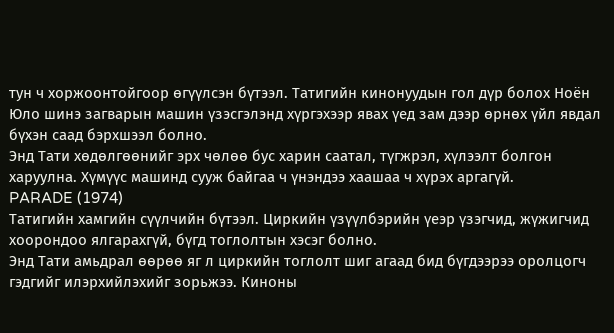тун ч хоржоонтойгоор өгүүлсэн бүтээл. Татигийн кинонуудын гол дүр болох Ноён Юло шинэ загварын машин үзэсгэлэнд хүргэхээр явах үед зам дээр өрнөх үйл явдал бүхэн саад бэрхшээл болно.
Энд Тати хөдөлгөөнийг эрх чөлөө бус харин саатал, түгжрэл, хүлээлт болгон харуулна. Хүмүүс машинд сууж байгаа ч үнэндээ хаашаа ч хүрэх аргагүй.
PARADE (1974)
Татигийн хамгийн сүүлчийн бүтээл. Циркийн үзүүлбэрийн үеэр үзэгчид, жүжигчид хоорондоо ялгарахгүй, бүгд тоглолтын хэсэг болно.
Энд Тати амьдрал өөрөө яг л циркийн тоглолт шиг агаад бид бүгдээрээ оролцогч гэдгийг илэрхийлэхийг зорьжээ. Киноны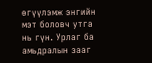өгүүлэмж энгийн мэт боловч утга нь гүн. Урлаг ба амьдралын зааг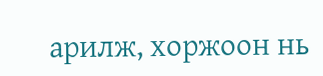арилж, хоржоон нь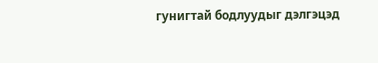гунигтай бодлуудыг дэлгэцэд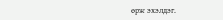өрж эхэлдэг.